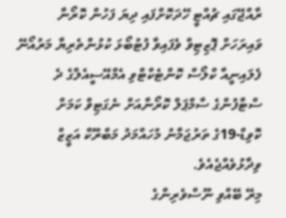ރާއްޖޭގައި ޗުއްޓީ ހޭދަކޮށްފައި ދިޔަ ފަހުން ކޮރޯނާ ވައިރަހަށް ޕޮޒިޓިވް ވެފައިވާ ފުޓުބޯޅަ ކުޅުންތެރިޔާ މަރުއޯނޭ ފެލައިނީއާ ކްލޯސް ކޮންޓެކްޓްވި އެމްއޭސީއެލްގެ ދެ ސްޓާފުންގެ ސާމްޕަލް ކޮރޯނާއަށް ނެގަޓިވް ކަމަށް ކޮވިޑް-19ގެ ތަރުޖަމާނު މުހައްމަދު މަބްރޫކް އަޒީޒް ވިދާޅުވެއްޖެއެވެ.
މިރޭ ބޭއްވި ނޫސްވެރިންގެ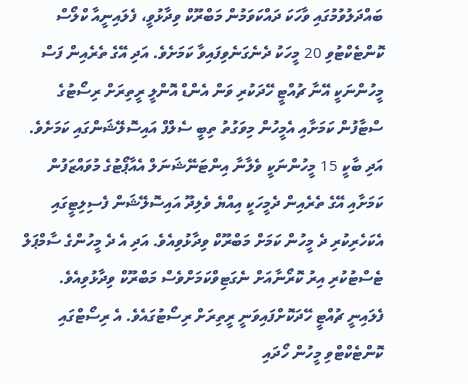ބައްދަލުވުމުގައި ވާހަކަ ދައްކަވަމުން މަބްރޫކް ވިދާޅުވީ، ފެލައިނީއާ ކްލޯސް ކޮންޓެކްޓުވި 20 މީހަކު ދެނެގަނެވިފައިވާ ކަމަށެވެ. އަދި އޭގެ ތެރެއިން ފަސް މީހުންނަކީ އޭނާ ޗުއްޓީ ހޭދަކުރި ވަން އެންޑް އޮންލީ ރީތިރަށް ރިސޯޓުގެ ސްޓާފުން ކަމަށާއި އެމީހުން މިވަގުތު ތިބީ ސެލްފް އައިސޮލޭޝަންގައި ކަމަށެވެ.
އަދި ބާކީ 15 މީހުންނަކީ ވެލާނާ އިންޓަނޭޝަނަލް އެއާޕޯޓުގެ މުވައްޒަފުން ކަމަށާއި އޭގެ ތެރެއިން ދެމީހަކީ އިއްޔެ ވެލިދޫ އައިސޮލޭޝަން ފެސިލިޓީގައި އެކަހެރިކުރި ދެ މީހުން ކަމަށް މަބްރޫކް ވިދާޅުވިއެވެ. އަދި އެ ދެ މީހުންގެ ސާމްޕަލް ޓެސްޓުކުރި އިރު ކޮރޯނާއަށް ނެގަޓިވްކަމަށްވެސް މަބްރޫކް ވިދާޅުވިއެވެ.
ފެލައިނީ ޗުއްޓީ ހޭދަކޮށްފައިވަނީ ރީތިރަށް ރިސޯޓުގައެވެ. އެ ރިސޯޓްގައި ކޮންޓެކްޓްވި މީހުން ހޯދައި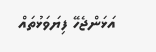އަޅަންޖެހޭ ފިޔަވަޅުތައް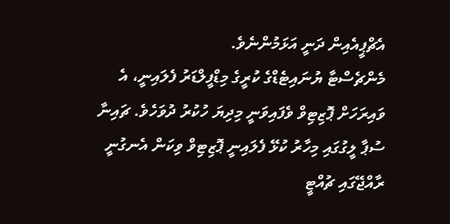އެޗްޕީއެއިން ދަނީ އަޅަމުންނެވެ.
މެންޗެސްޓާ ޔުނައިޓެޑްގެ ކުރީގެ މިޑްފީލްޑަރު ފެލައިނީ، އެ ވައިރަހަށް ޕޮޒިޓިވް ވެފައިވަނީ މިދިޔަ ހުކުރު ދުވަހެވެ. ޗައިނާ ސުޕާ ލީގުގައި މިހާރު ކުޅޭ ފެލައިނީ ޕޮޒިޓިވް ވިކަން އެނގުނީ ރާއްޖޭގައި ޗުއްޓީ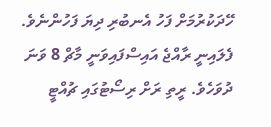ހޭދަކުރުމަށް ފަހު އެނބުރި ދިޔަ ފަހުންނެވެ. ފެލައިނީ ރާއްޖެ އައިސްފައިވަނީ މާޗް 8 ވަނަ ދުވަހެވެ. ރީތި ރަށް ރިސޯޓުގައި ޗުއްޓީ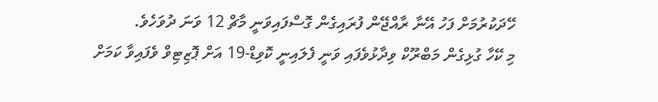ހޭދަކުރުމަށް ފަހު އޭނާ ރާއްޖޭން ފުރައިގެން ގޮސްފައިވަނީ މާޗް 12 ވަނަ ދުވަހެވެ.
މި ކޭހާ ގުޅިގެން މަބްރޫކް ވިދާޅުވެފައި ވަނީ ފެލައިނީ ކޮވިޑް-19 އަށް ޕޮޒިޓިވް ވެފައިވާ ކަމަށް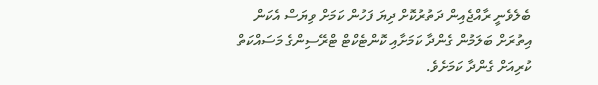ބެލެވެނީ ރާއްޖެއިން ދަތުރުކޮށް ދިޔަ ފަހުން ކަމަށް ވިޔަސް އެކަން އިތުރަށް ބަލަމުން ގެންދާ ކަމަށާއި ކޮންޓެކްޓް ޓްރޭސިންގެ މަސައްކަތް ކުރިއަށް ގެންދާ ކަމަށެވެ.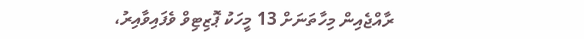ރާއްޖެއިން މިހާތަނަށް 13 މީހަކު ޕޮޒިޓިވް ވެފައިވާއިރު،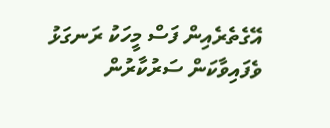އޭގެތެރެއިން ފަސް މީހަކު ރަނގަޅު ވެފައިވާކަން ސަރުކާރުން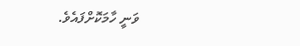ވަނީ ހާމަކޮށްފައެވެ.